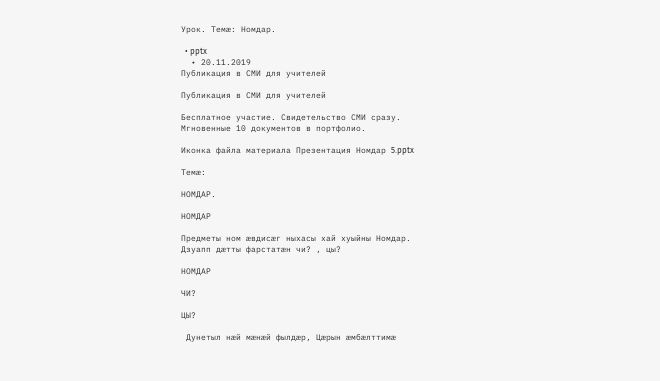Урок. Темæ: Номдар.

  • pptx
  • 20.11.2019
Публикация в СМИ для учителей

Публикация в СМИ для учителей

Бесплатное участие. Свидетельство СМИ сразу.
Мгновенные 10 документов в портфолио.

Иконка файла материала Презентация Номдар 5.pptx

Темæ:

НОМДАР.

НОМДАР

Предметы ном æвдисæг ныхасы хай хуыйны Номдар.
Дзуапп дæтты фарстатæн чи? , цы?

НОМДАР

ЧИ?

ЦЫ?

 Дунетыл нæй мæнæй фылдæр, Цæрын æмбæлттимæ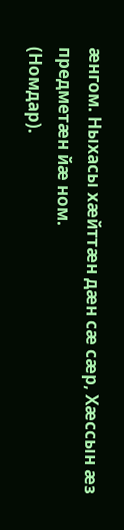æнгом. Ныхасы хæйттæн дæн сæ сæр, Хæссын æз предметæн йæ ном.
(Номдар).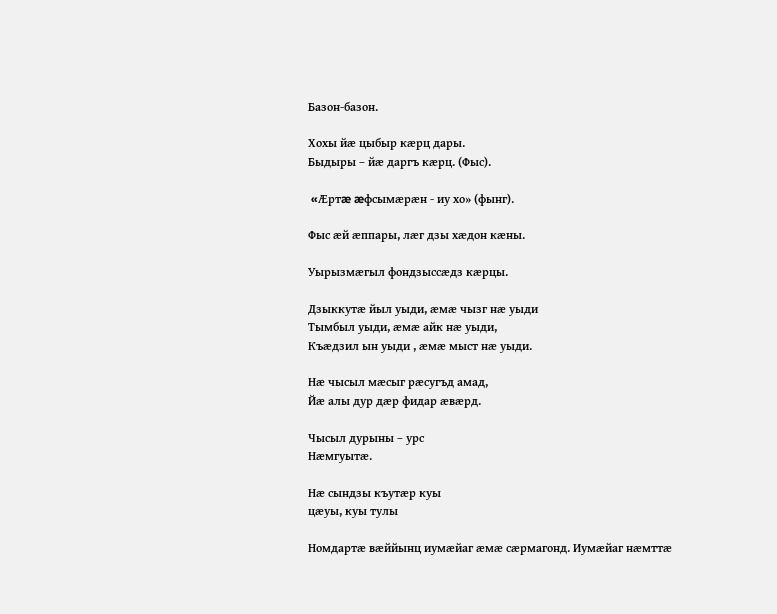Базон-базон.

Хохы йæ цыбыр кæрц дары.
Быдыры – йæ даргъ кæрц. (Фыс).

 «Æртæ æфсымæрæн - иу хо» (фынг).

Фыс æй æппары, лæг дзы хæдон кæны.

Уырызмæгыл фондзыссæдз кæрцы.

Дзыккутæ йыл уыди, æмæ чызг нæ уыди
Тымбыл уыди, æмæ айк нæ уыди,
Къæдзил ын уыди , æмæ мыст нæ уыди.

Нæ чысыл мæсыг рæсугъд амад,
Йæ алы дур дæр фидар æвæрд.

Чысыл дурыны – урс
Нæмгуытæ.

Нæ сындзы къутæр куы
цæуы, куы тулы

Номдартæ вæййынц иумæйаг æмæ сæрмагонд. Иумæйаг нæмттæ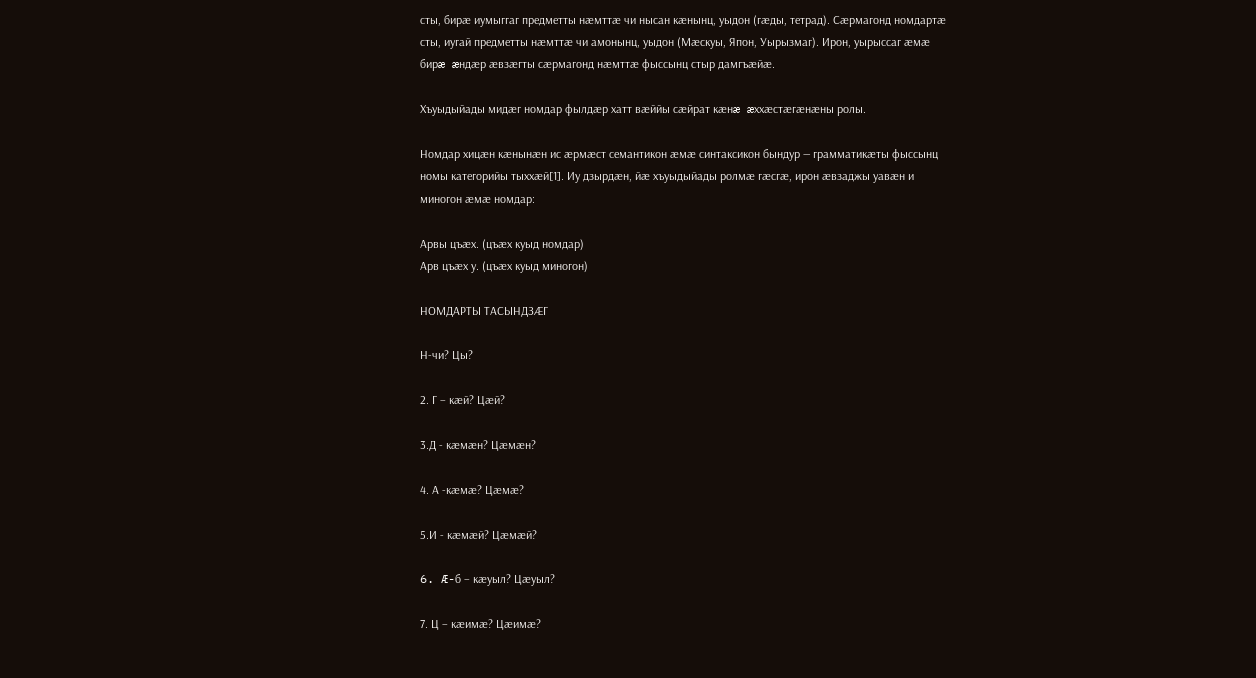сты, бирæ иумыггаг предметты нæмттæ чи нысан кæнынц, уыдон (гæды, тетрад). Сæрмагонд номдартæ сты, иугай предметты нæмттæ чи амонынц, уыдон (Мæскуы, Япон, Уырызмаг). Ирон, уырыссаг æмæ бирæ æндæр æвзæгты сæрмагонд нæмттæ фыссынц стыр дамгъæйæ.

Хъуыдыйады мидæг номдар фылдæр хатт вæййы сæйрат кæнæ æххæстæгæнæны ролы.

Номдар хицæн кæнынæн ис æрмæст семантикон æмæ синтаксикон бындур — грамматикæты фыссынц номы категорийы тыххæй[1]. Иу дзырдæн, йæ хъуыдыйады ролмæ гæсгæ, ирон æвзаджы уавæн и миногон æмæ номдар:

Арвы цъæх. (цъæх куыд номдар)
Арв цъæх у. (цъæх куыд миногон)

НОМДАРТЫ ТАСЫНДЗÆГ

Н-чи? Цы?

2. Г – кæй? Цæй?

3.Д - кæмæн? Цæмæн?

4. А -кæмæ? Цæмæ?

5.И - кæмæй? Цæмæй?

6. Æ-б – кæуыл? Цæуыл?

7. Ц – кæимæ? Цæимæ?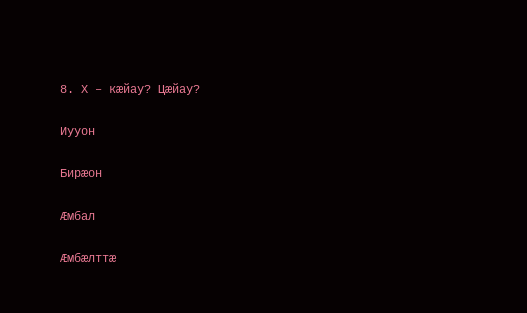8. Х – кæйау? Цæйау?

Иууон

Бирæон

Æмбал

Æмбæлттæ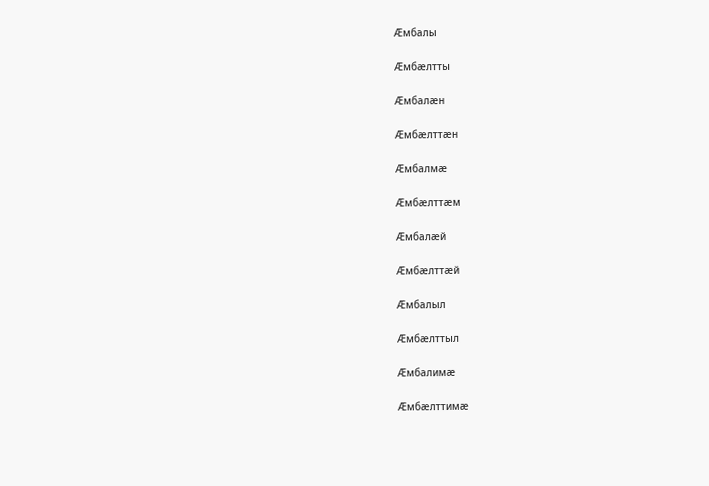Æмбалы

Æмбæлтты

Æмбалæн

Æмбæлттæн

Æмбалмæ

Æмбæлттæм

Æмбалæй

Æмбæлттæй

Æмбалыл

Æмбæлттыл

Æмбалимæ

Æмбæлттимæ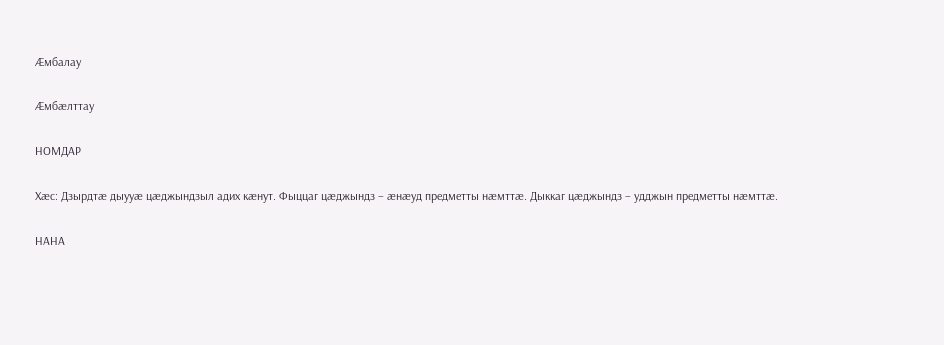Æмбалау

Æмбæлттау

НОМДАР

Хæс: Дзырдтæ дыууæ цæджындзыл адих кæнут. Фыццаг цæджындз – æнæуд предметты нæмттæ. Дыккаг цæджындз – удджын предметты нæмттæ.

НАНА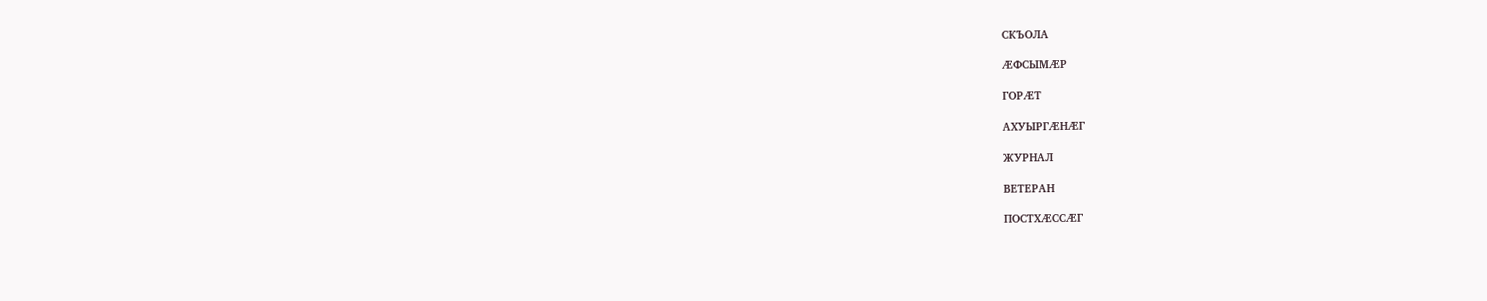СКЪОЛА

ÆФСЫМÆР

ГОРÆТ

АХУЫРГÆНÆГ

ЖУРНАЛ

ВЕТЕРАН

ПОСТХÆССÆГ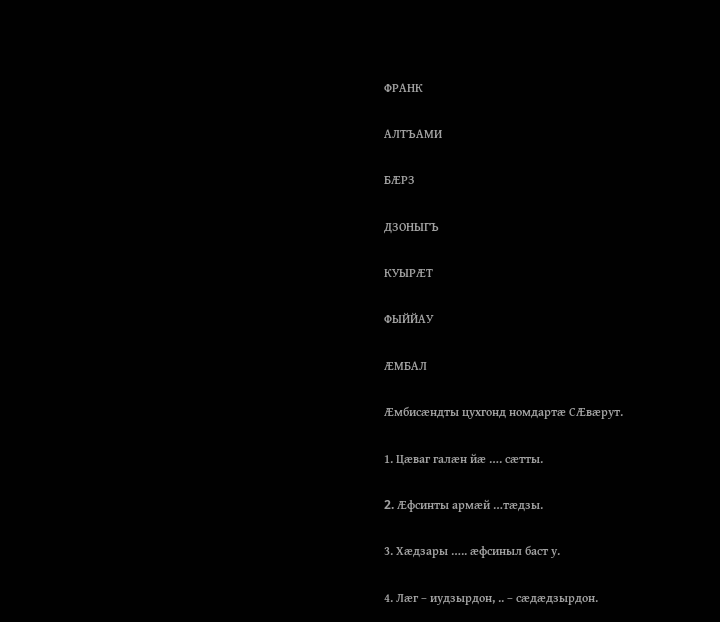ФРАНК

АЛТЪАМИ

БÆРЗ

ДЗОНЫГЪ

КУЫРÆТ

ФЫЙЙАУ

ÆМБАЛ

Æмбисæндты цухгонд номдартæ СÆвæрут.

1. Цæваг галæн йæ …. сæтты.

2. Æфсинты армæй …тæдзы.

3. Хæдзары ….. æфсиныл баст у.

4. Лæг – иудзырдон, .. – сæдæдзырдон.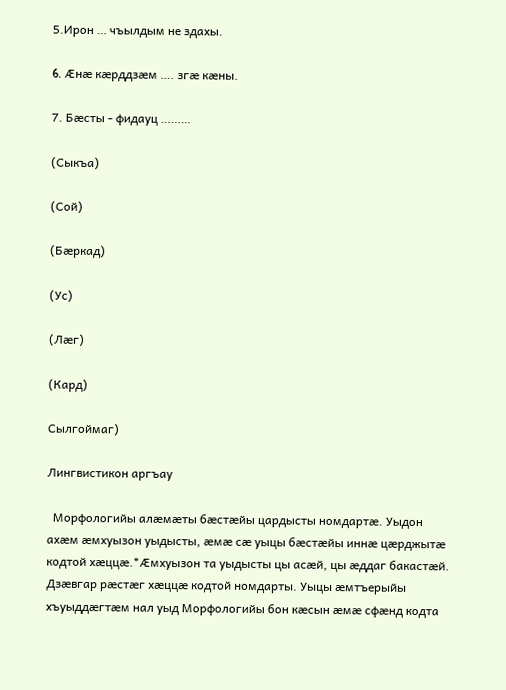5.Ирон … чъылдым не здахы.

6. Æнæ кæрддзæм …. згæ кæны.

7. Бæсты - фидауц ………

(Сыкъа)

(Сой)

(Бæркад)

(Ус)

(Лæг)

(Кард)

Сылгоймаг)

Лингвистикон аргъау

  Морфологийы алæмæты бæстæйы цардысты номдартæ. Уыдон ахæм æмхуызон уыдысты, æмæ сæ уыцы бæстæйы иннæ цæрджытæ кодтой хæццæ.*Æмхуызон та уыдысты цы асæй, цы æддаг бакастæй. Дзæвгар рæстæг хæццæ кодтой номдарты. Уыцы æмтъерыйы хъуыддæгтæм нал уыд Морфологийы бон кæсын æмæ сфæнд кодта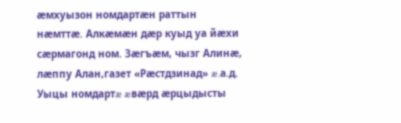æмхуызон номдартæн раттын нæмттæ. Алкæмæн дæр куыд уа йæхи сæрмагонд ном. Зæгъæм, чызг Алинæ, лæппу Алан,газет «Рæстдзинад» æ.а.д. Уыцы номдартæ æвæрд æрцыдысты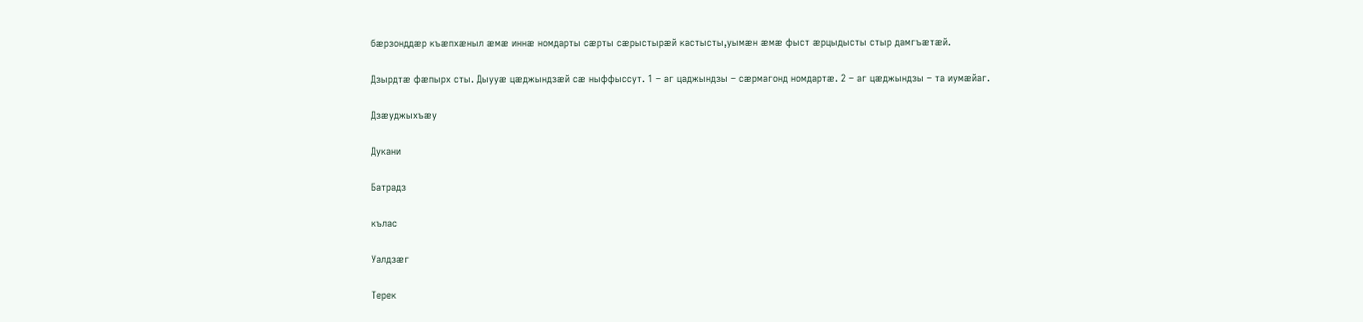бæрзонддæр къæпхæныл æмæ иннæ номдарты сæрты сæрыстырæй кастысты,уымæн æмæ фыст æрцыдысты стыр дамгъæтæй.

Дзырдтæ фæпырх сты. Дыууæ цæджындзæй сæ ныффыссут. 1 – аг цаджындзы – сæрмагонд номдартæ. 2 – аг цæджындзы – та иумæйаг.

Дзæуджыхъæу

Дукани

Батрадз

кълас

Уалдзæг

Терек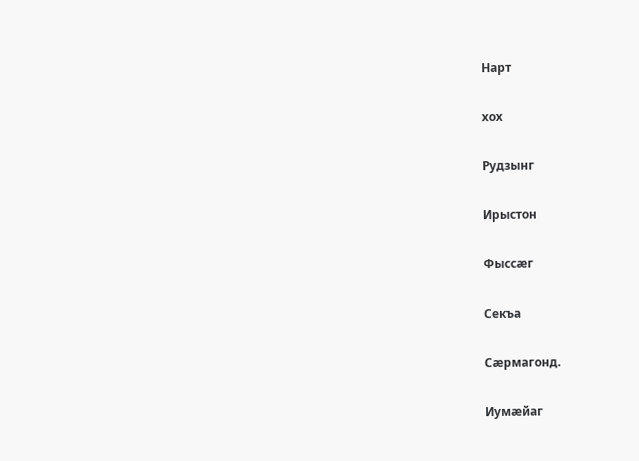Нарт

хох

Рудзынг

Ирыстон

Фыссæг

Секъа

Сæрмагонд.

Иумæйаг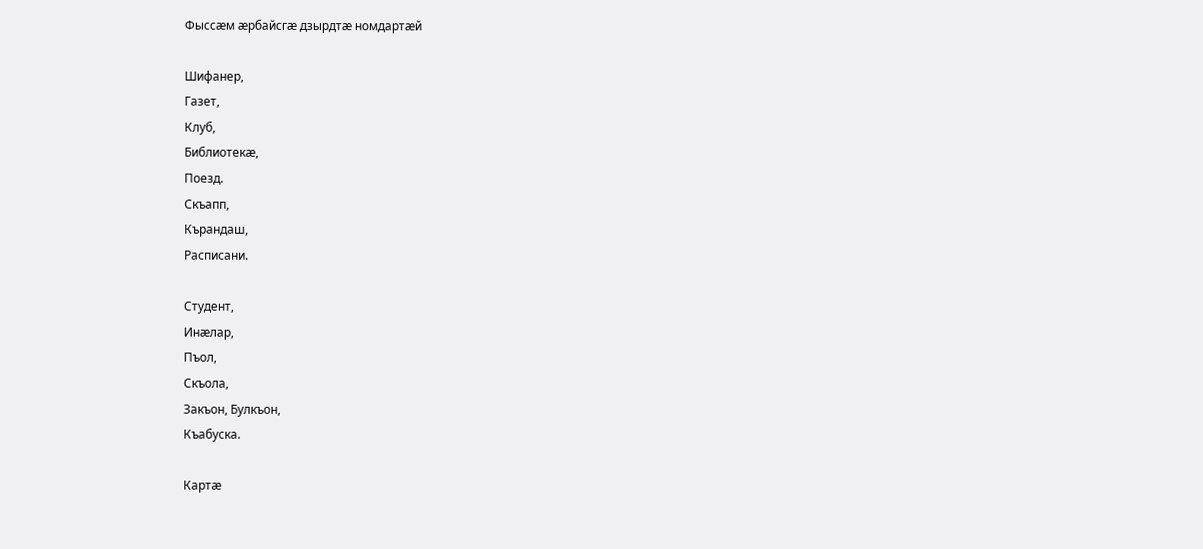Фыссæм æрбайсгæ дзырдтæ номдартæй

Шифанер,
Газет,
Клуб,
Библиотекæ,
Поезд.
Скъапп,
Кърандаш,
Расписани.

Студент,
Инæлар,
Пъол,
Скъола,
Закъон, Булкъон,
Къабуска.

Картæ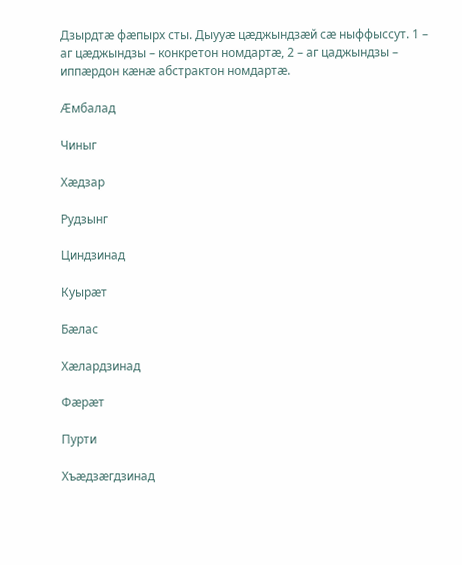Дзырдтæ фæпырх сты. Дыууæ цæджындзæй сæ ныффыссут. 1 – аг цæджындзы – конкретон номдартæ, 2 – аг цаджындзы – иппæрдон кæнæ абстрактон номдартæ.

Æмбалад

Чиныг

Хæдзар

Рудзынг

Циндзинад

Куырæт

Бæлас

Хæлардзинад

Фæрæт

Пурти

Хъæдзæгдзинад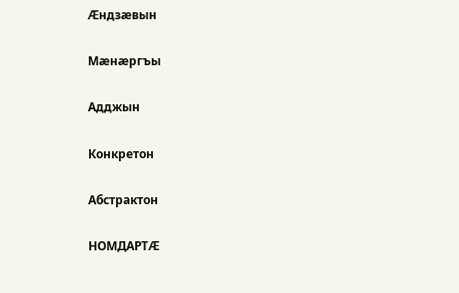Æндзæвын

Мæнæргъы

Адджын

Конкретон

Абстрактон

НОМДАРТÆ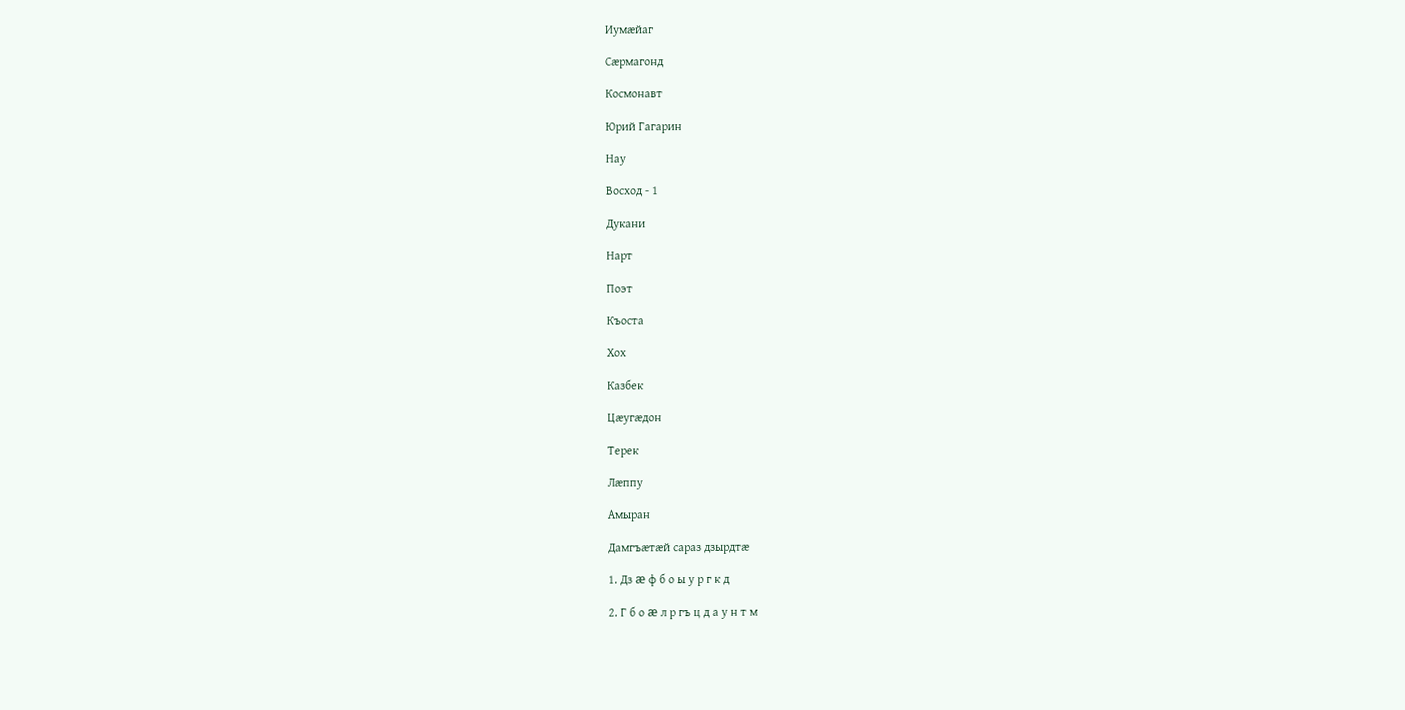Иумæйаг

Сæрмагонд

Космонавт

Юрий Гагарин

Нау

Восход - 1

Дукани

Нарт

Поэт

Къоста

Хох

Казбек

Цæугæдон

Терек

Лæппу

Амыран

Дамгъæтæй сараз дзырдтæ

1. Дз æ ф б о ы у р г к д

2. Г б о æ л р гъ ц д а у н т м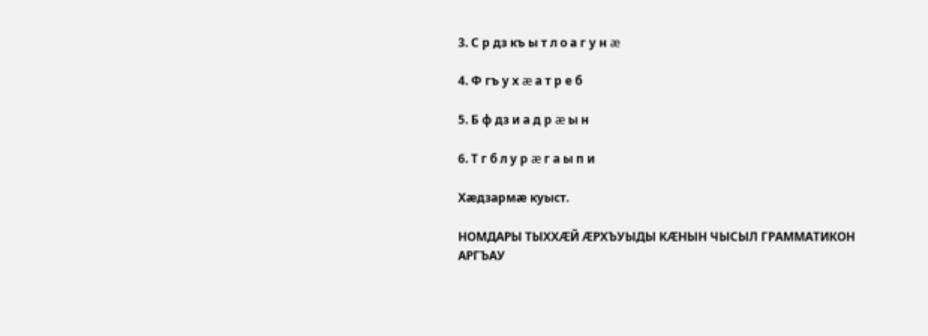3. С р дз къ ы т л о а г у н æ

4. Ф гъ у х æ а т р е б

5. Б ф дз и а д р æ ы н

6. Т г б л у р æ г а ы п и

Хæдзармæ куыст.

НОМДАРЫ ТЫХХÆЙ ÆРХЪУЫДЫ КÆНЫН ЧЫСЫЛ ГРАММАТИКОН АРГЪАУ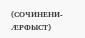(СОЧИНЕНИ-ÆРФЫСТ)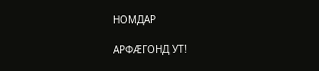НОМДАР

АРФÆГОНД УТ!